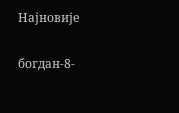Најновије

богдан-8-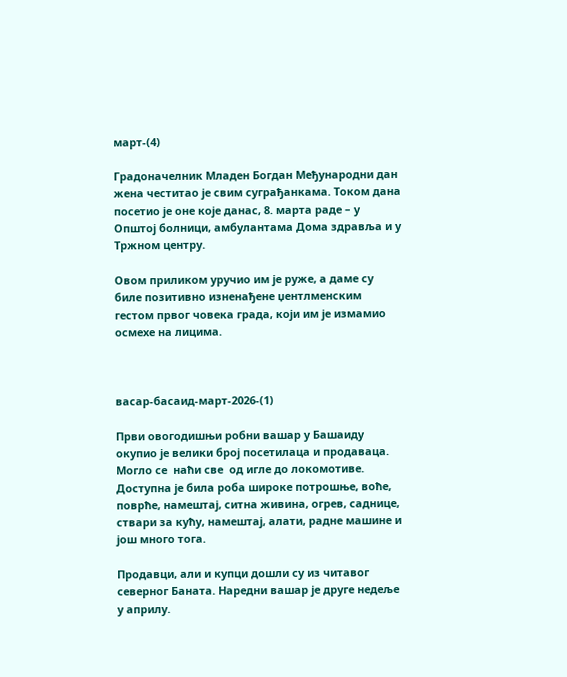март-(4)

Градоначелник Младен Богдан Међународни дан жена честитао је свим суграђанкама. Током дана посетио је оне које данас, 8. марта раде – у Општој болници, амбулантама Дома здравља и у Тржном центру.

Овом приликом уручио им је руже, а даме су биле позитивно изненађене џентлменским гестом првог човека града, који им је измамио осмехе на лицима.



васар-басаид-март-2026-(1)

Први овогодишњи робни вашар у Башаиду окупио је велики број посетилаца и продаваца. Могло се  наћи све  од игле до локомотиве. Доступна је била роба широке потрошње, воће, поврће, намештај, ситна живина, огрев, саднице, ствари за кућу, намештај, алати, радне машине и још много тога.

Продавци, али и купци дошли су из читавог северног Баната. Наредни вашар је друге недеље у априлу.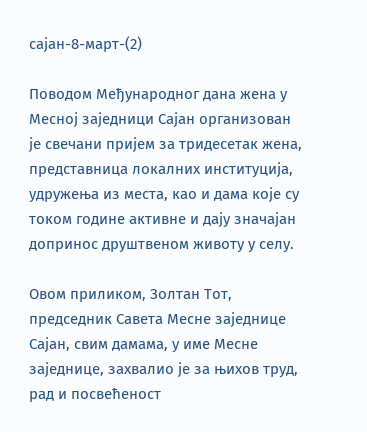сајан-8-март-(2)

Поводом Међународног дана жена у Месној заједници Сајан организован  је свечани пријем за тридесетак жена, представница локалних институција, удружења из места, као и дама које су током године активне и дају значајан допринос друштвеном животу у селу.

Овом приликом, Золтан Тот, председник Савета Месне заједнице Сајан, свим дамама, у име Месне заједнице, захвалио је за њихов труд, рад и посвећеност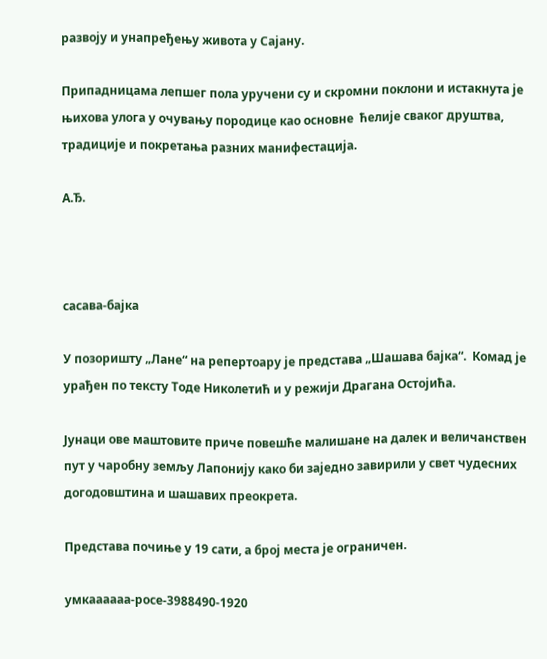развоју и унапређењу живота у Сајану.

Припадницама лепшег пола уручени су и скромни поклони и истакнута је њихова улога у очувању породице као основне  ћелије сваког друштва, традиције и покретања разних манифестација.

А.Ђ.



сасава-бајка

У позоришту „Лане“ на репертоару је представа „Шашава бајка“.  Комад је урађен по тексту Тоде Николетић и у режији Драгана Остојића.

Јунаци ове маштовите приче повешће малишане на далек и величанствен пут у чаробну земљу Лапонију како би заједно завирили у свет чудесних догодовштина и шашавих преокрета.

Представа почиње у 19 сати, а број места је ограничен.

yмкаааааа-росе-3988490-1920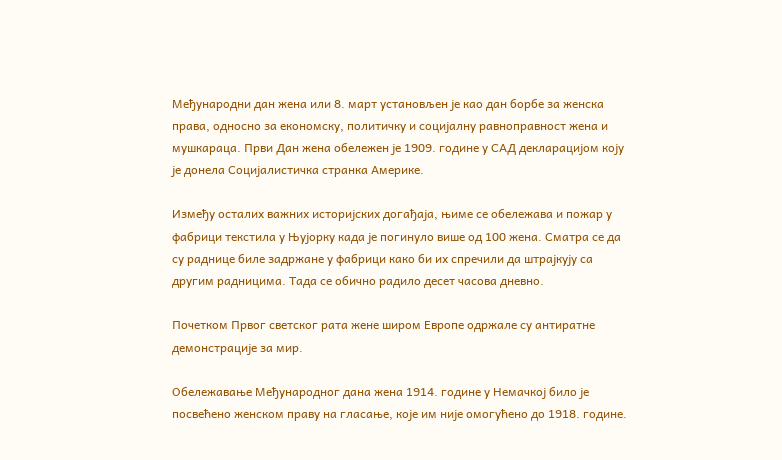Међународни дан жена или 8. март установљен је као дан борбе за женска права, односно за економску, политичку и социјалну равноправност жена и мушкараца. Први Дан жена обележен је 1909. године у САД декларацијом коју је донела Социјалистичка странка Америке.

Између осталих важних историјских догађаја, њиме се обележава и пожар у фабрици текстила у Њујорку када је погинуло више од 100 жена. Сматра се да су раднице биле задржане у фабрици како би их спречили да штрајкују са другим радницима. Тада се обично радило десет часова дневно.

Почетком Првог светског рата жене широм Европе одржале су антиратне демонстрације за мир.

Обележавање Међународног дана жена 1914. године у Немачкој било је посвећено женском праву на гласање, које им није омогућено до 1918. године.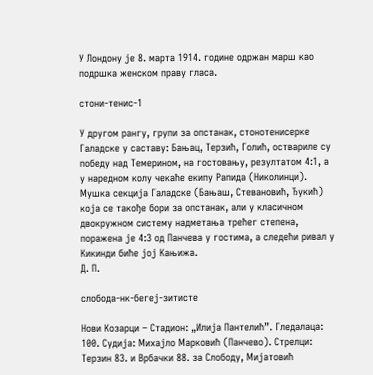У Лондону је 8. марта 1914. године одржан марш као подршка женском праву гласа.

стони-тенис-1

У другом рангу, групи за опстанак, стонотенисерке Галадске у саставу: Бањац, Терзић, Голић, оствариле су победу над Темерином, на гостовању, резултатом 4:1, а у наредном колу чекаће екипу Рапида (Николинци).
Мушка секција Галадске (Бањаш, Стевановић, Ђукић) која се такође бори за опстанак, али у класичном двокружном систему надметања трећег степена, поражена је 4:3 од Панчева у гостима, а следећи ривал у Кикинди биће јој Кањижа.
Д. П.

слобода-нк-бегеј-зитисте

Нови Козарци – Стадион: „Илија Пантелић”. Гледалаца: 100. Судија: Михајло Марковић (Панчево). Стрелци: Терзин 83. и Врбачки 88. за Слободу, Мијатовић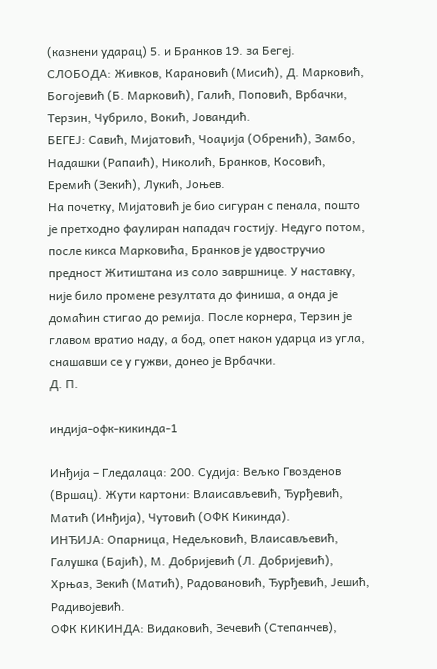(казнени ударац) 5. и Бранков 19. за Бегеј.
СЛОБОДА: Живков, Карановић (Мисић), Д. Марковић, Богојевић (Б. Марковић), Галић, Поповић, Врбачки, Терзин, Чубрило, Вокић, Јовандић.
БЕГЕЈ: Савић, Мијатовић, Чоаџија (Обренић), Замбо, Надашки (Рапаић), Николић, Бранков, Косовић, Еремић (Зекић), Лукић, Јоњев.
На почетку, Мијатовић је био сигуран с пенала, пошто је претходно фаулиран нападач гостију. Недуго потом, после кикса Марковића, Бранков је удвостручио предност Житиштана из соло завршнице. У наставку, није било промене резултата до финиша, а онда је домаћин стигао до ремија. После корнера, Терзин је главом вратио наду, а бод, опет након ударца из угла, снашавши се у гужви, донео је Врбачки.
Д. П.

индија-офк-кикинда-1

Инђија – Гледалаца: 200. Судија: Вељко Гвозденов (Вршац). Жути картони: Влаисављевић, Ђурђевић, Матић (Инђија), Чутовић (ОФК Кикинда).
ИНЂИЈА: Опарница, Недељковић, Влаисављевић, Галушка (Бајић), М. Добријевић (Л. Добријевић), Хрњаз, Зекић (Матић), Радовановић, Ђурђевић, Јешић, Радивојевић.
ОФК КИКИНДА: Видаковић, Зечевић (Степанчев),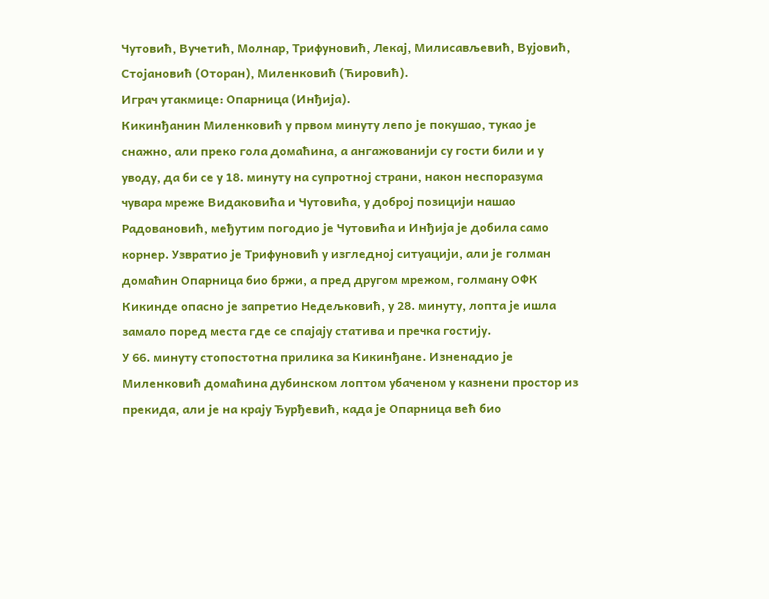Чутовић, Вучетић, Молнар, Трифуновић, Лекај, Милисављевић, Вујовић, Стојановић (Оторан), Миленковић (Ћировић).
Играч утакмице: Опарница (Инђија).
Кикинђанин Миленковић у првом минуту лепо је покушао, тукао је снажно, али преко гола домаћина, а ангажованији су гости били и у уводу, да би се у 18. минуту на супротној страни, након неспоразума чувара мреже Видаковића и Чутовића, у доброј позицији нашао Радовановић, међутим погодио је Чутовића и Инђија је добила само корнер. Узвратио је Трифуновић у изгледној ситуацији, али је голман домаћин Опарница био бржи, а пред другом мрежом, голману ОФК Кикинде опасно је запретио Недељковић, у 28. минуту, лопта је ишла замало поред места где се спајају статива и пречка гостију.
У 66. минуту стопостотна прилика за Кикинђане. Изненадио је Миленковић домаћина дубинском лоптом убаченом у казнени простор из прекида, али је на крају Ђурђевић, када је Опарница већ био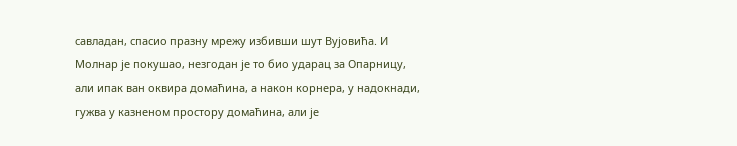савладан, спасио празну мрежу избивши шут Вујовића. И Молнар је покушао, незгодан је то био ударац за Опарницу, али ипак ван оквира домаћина, а након корнера, у надокнади, гужва у казненом простору домаћина, али је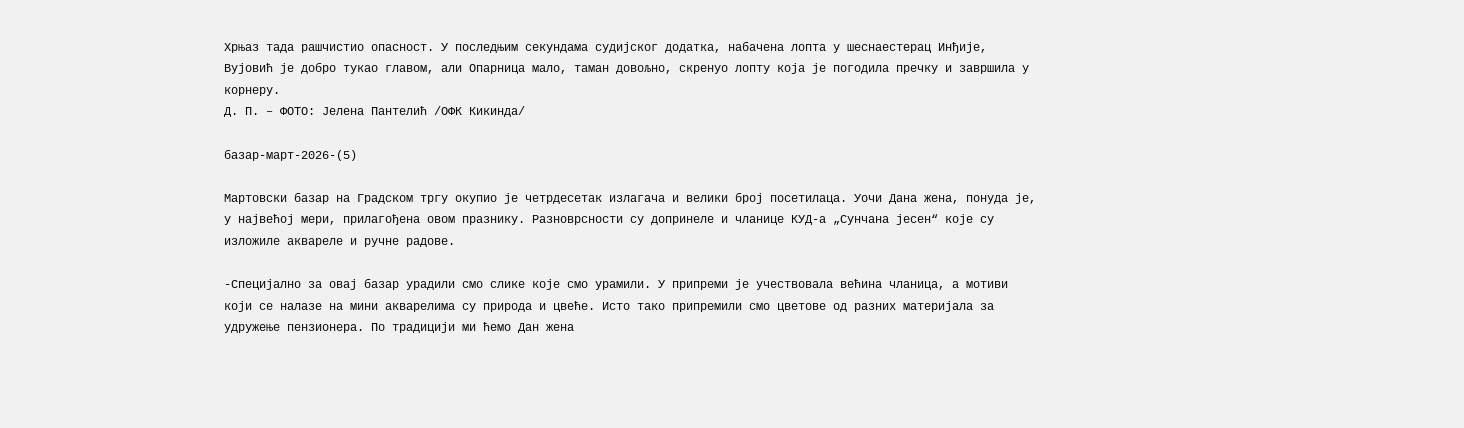Хрњаз тада рашчистио опасност. У последњим секундама судијског додатка, набачена лопта у шеснаестерац Инђије, Вујовић је добро тукао главом, али Опарница мало, таман довољно, скренуо лопту која је погодила пречку и завршила у корнеру.
Д. П. – ФОТО: Јелена Пантелић /ОФК Кикинда/

базар-март-2026-(5)

Мартовски базар на Градском тргу окупио је четрдесетак излагача и велики број посетилаца. Уочи Дана жена, понуда је, у највећој мери, прилагођена овом празнику. Разноврсности су допринеле и чланице КУД-а „Сунчана јесен“ које су изложиле аквареле и ручне радове.

-Специјално за овај базар урадили смо слике које смо урамили. У припреми је учествовала већина чланица, а мотиви који се налазе на мини акварелима су природа и цвеће. Исто тако припремили смо цветове од разних материјала за удружење пензионера. По традицији ми ћемо Дан жена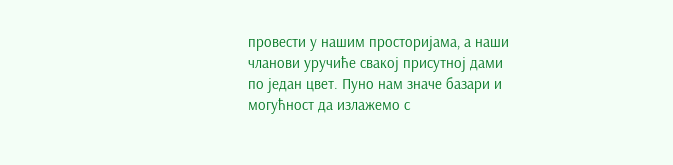провести у нашим просторијама, а наши чланови уручиће свакој присутној дами по један цвет. Пуно нам значе базари и могућност да излажемо с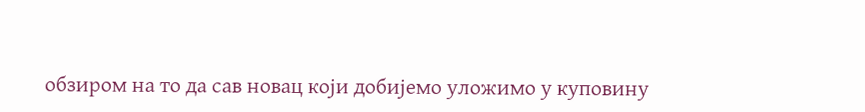обзиром на то да сав новац који добијемо уложимо у куповину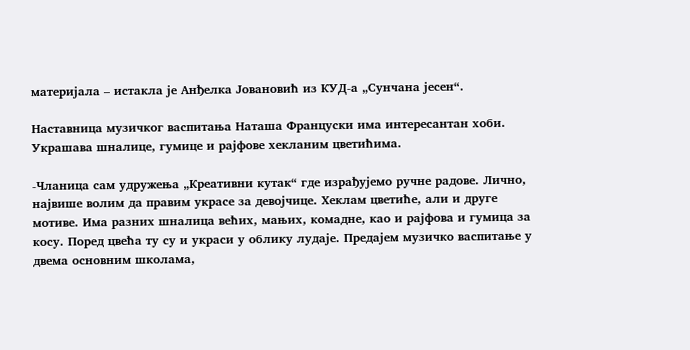материјала – истакла је Анђелка Јовановић из КУД-а „Сунчана јесен“.

Наставница музичког васпитања Наташа Француски има интересантан хоби. Украшава шналице, гумице и рајфове хекланим цветићима.

-Чланица сам удружења „Креативни кутак“ где израђујемо ручне радове. Лично, највише волим да правим украсе за девојчице. Хеклам цветиће, али и друге мотиве. Има разних шналица већих, мањих, комадне, као и рајфова и гумица за косу. Поред цвећа ту су и украси у облику лудаје. Предајем музичко васпитање у двема основним школама,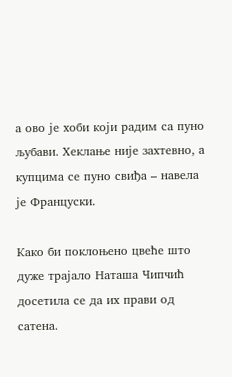а ово је хоби који радим са пуно љубави. Хеклање није захтевно, а купцима се пуно свиђа – навела је Француски.

Како би поклоњено цвеће што дуже трајало Наташа Чипчић досетила се да их прави од сатена.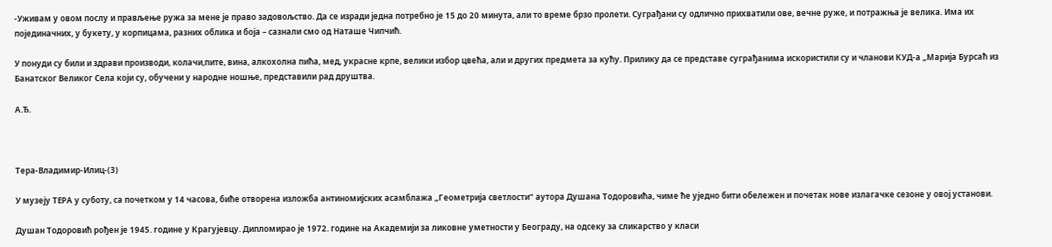-Уживам у овом послу и прављење ружа за мене је право задовољство. Да се изради једна потребно је 15 до 20 минута, али то време брзо пролети. Суграђани су одлично прихватили ове, вечне руже, и потражња је велика. Има их појединачних, у букету, у корпицама, разних облика и боја – сазнали смо од Наташе Чипчић.

У понуди су били и здрави производи, колачи,пите, вина, алкохолна пића, мед, украсне крпе, велики избор цвећа, али и других предмета за кућу. Прилику да се представе суграђанима искористили су и чланови КУД-а „Марија Бурсаћ из Банатског Великог Села који су, обучени у народне ношње, представили рад друштва.

А.Ђ.



Тера-Владимир-Илиц-(3)

У музеју ТЕРА у суботу, са почетком у 14 часова, биће отворена изложба антиномијских асамблажа „Геометрија светлости“ аутора Душана Тодоровића, чиме ће уједно бити обележен и почетак нове излагачке сезоне у овој установи.

Душан Тодоровић рођен је 1945. године у Крагујевцу. Дипломирао је 1972. године на Академији за ликовне уметности у Београду, на одсеку за сликарство у класи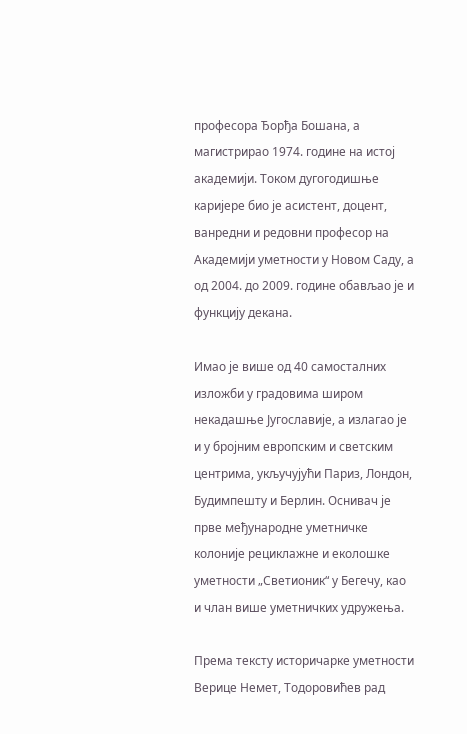професора Ђорђа Бошана, а магистрирао 1974. године на истој академији. Током дугогодишње каријере био је асистент, доцент, ванредни и редовни професор на Академији уметности у Новом Саду, а од 2004. до 2009. године обављао је и функцију декана.

Имао је више од 40 самосталних изложби у градовима широм некадашње Југославије, а излагао је и у бројним европским и светским центрима, укључујући Париз, Лондон, Будимпешту и Берлин. Оснивач је прве међународне уметничке колоније рециклажне и еколошке уметности „Светионик“ у Бегечу, као и члан више уметничких удружења.

Према тексту историчарке уметности Верице Немет, Тодоровићев рад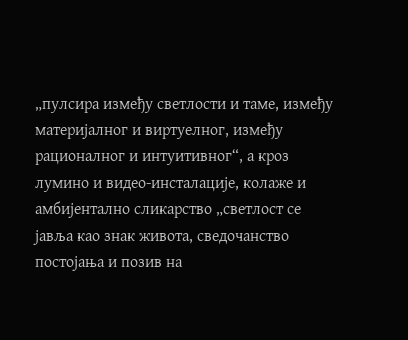„пулсира између светлости и таме, између материјалног и виртуелног, између рационалног и интуитивног“, а кроз лумино и видео-инсталације, колаже и амбијентално сликарство „светлост се јавља као знак живота, сведочанство постојања и позив на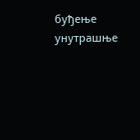буђење унутрашње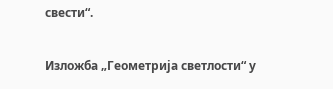свести“.

Изложба „Геометрија светлости“ у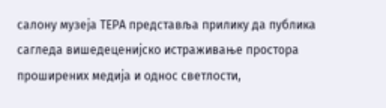салону музеја ТЕРА представља прилику да публика сагледа вишедеценијско истраживање простора проширених медија и однос светлости,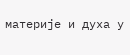материје и духа у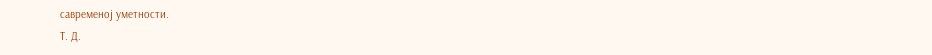савременој уметности.
Т. Д.